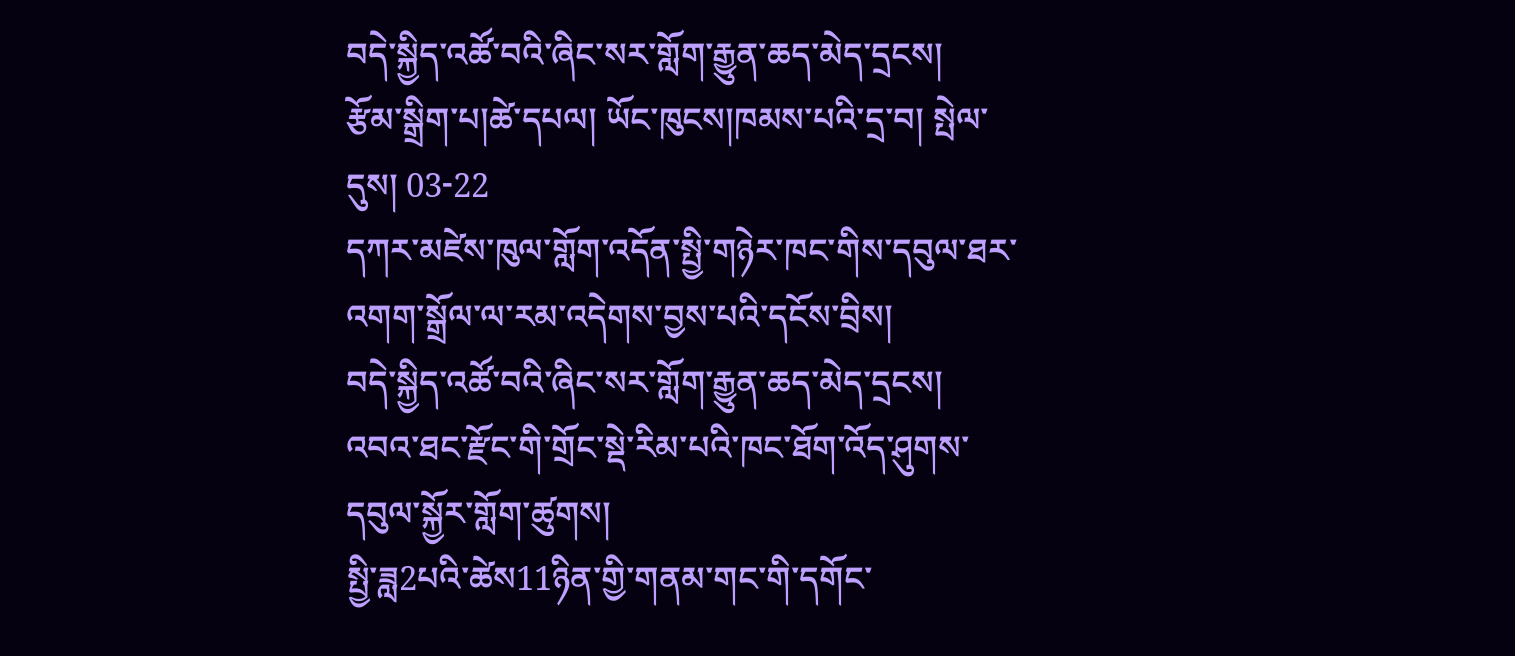བདེ་སྐྱིད་འཚོ་བའི་ཞིང་སར་གློག་རྒྱུན་ཆད་མེད་དྲངས།
རྩོམ་སྒྲིག་པ།ཚེ་དཔལ། ཡོང་ཁུངས།ཁམས་པའི་དྲ་བ། སྤེལ་དུས། 03-22
དཀར་མཛེས་ཁུལ་གློག་འདོན་སྤྱི་གཉེར་ཁང་གིས་དབུལ་ཐར་འགག་སྒྲོལ་ལ་རམ་འདེགས་བྱས་པའི་དངོས་བྲིས།
བདེ་སྐྱིད་འཚོ་བའི་ཞིང་སར་གློག་རྒྱུན་ཆད་མེད་དྲངས།
འབའ་ཐང་རྫོང་གི་གྲོང་སྡེ་རིམ་པའི་ཁང་ཐོག་འོད་ཤུགས་དབུལ་སྐྱོར་གློག་ཚུགས།
སྤྱི་ཟླ2པའི་ཚེས11ཉིན་གྱི་གནམ་གང་གི་དགོང་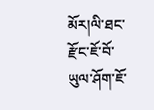མོར།ལི་ཐང་རྫོང་ཇོ་བོ་ཡུལ་ཤོག་ཇོ་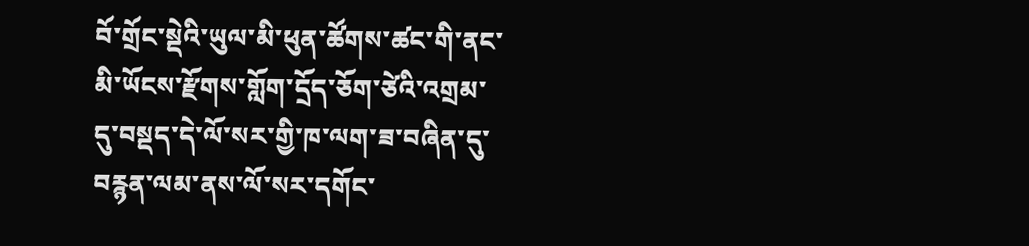བོ་གྲོང་སྡེའི་ཡུལ་མི་ཕུན་ཚོགས་ཚང་གི་ནང་མི་ཡོངས་རྫོགས་གློག་དྲོད་ཅོག་ཙེའི་འགྲམ་དུ་བསྡད་དེ་ལོ་སར་གྱི་ཁ་ལག་ཟ་བཞིན་དུ་བརྙན་ལམ་ནས་ལོ་སར་དགོང་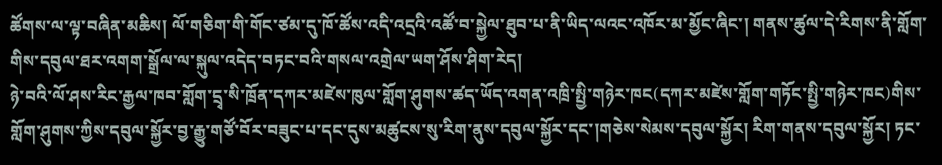ཚོགས་ལ་ལྟ་བཞིན་མཆིས། ལོ་གཅིག་གི་གོང་ཙམ་དུ་ཁོ་ཚོས་འདི་འདྲའི་འཚོ་བ་སྐྱེལ་ཐུབ་པ་ནི་ཡིད་ལའང་འཁོར་མ་མྱོང་ཞིང་། གནས་ཚུལ་དེ་རིགས་ནི་གློག་གིས་དབུལ་ཐར་འགག་སྒྲོལ་ལ་སྐུལ་འདེད་བཏང་བའི་གསལ་འགྲེལ་ཡག་ཤོས་ཤིག་རེད།
ཉེ་བའི་ལོ་ཤས་རིང་རྒྱལ་ཁབ་གློག་དྲྭ་སི་ཁྲོན་དཀར་མཛེས་ཁུལ་གློག་ཤུགས་ཚད་ཡོད་འགན་འཁྲི་སྤྱི་གཉེར་ཁང(དཀར་མཛེས་གློག་གཏོང་སྤྱི་གཉེར་ཁང)གིས་གློག་ཤུགས་ཀྱིས་དབུལ་སྐྱོར་བྱ་རྒྱུ་གཙོ་བོར་བཟུང་པ་དང་དུས་མཚུངས་སུ་རིག་ནུས་དབུལ་སྐྱོར་དང་།གཅེས་སེམས་དབུལ་སྐྱོར། རིག་གནས་དབུལ་སྐྱོར། ཏང་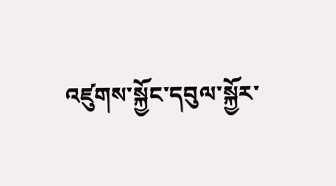འཛུགས་སྐྱོང་དབུལ་སྐྱོར་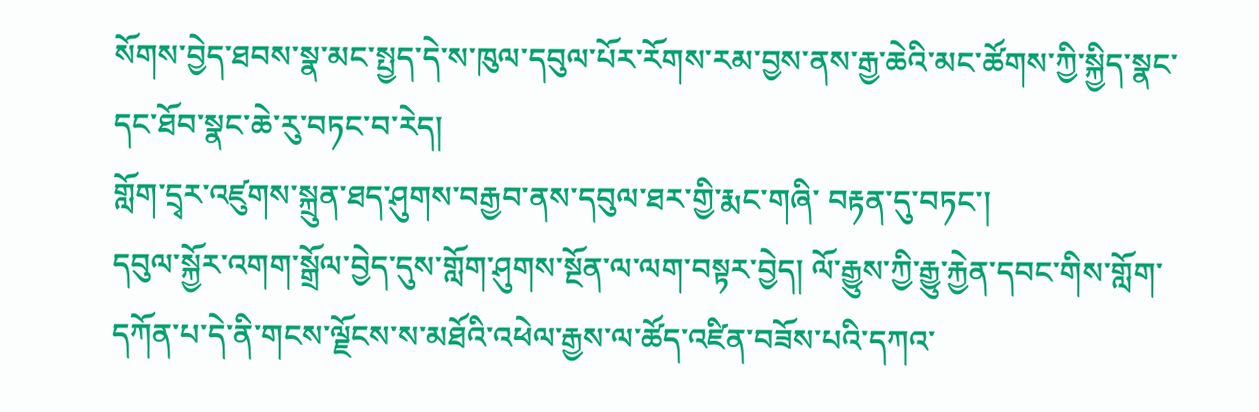སོགས་བྱེད་ཐབས་སྣ་མང་སྤྱད་དེ་ས་ཁུལ་དབུལ་པོར་རོགས་རམ་བྱས་ནས་རྒྱ་ཆེའི་མང་ཚོགས་ཀྱི་སྐྱིད་སྣང་དང་ཐོབ་སྣང་ཆེ་རུ་བཏང་བ་རེད།
གློག་དྲྭར་འཛུགས་སྐྲུན་ཐད་ཤུགས་བརྒྱབ་ནས་དབུལ་ཐར་གྱི་རྨང་གཞི་ བརྟན་དུ་བཏང་།
དབུལ་སྐྱོར་འགག་སྒྲོལ་བྱེད་དུས་གློག་ཤུགས་སྔོན་ལ་ལག་བསྟར་བྱེད། ལོ་རྒྱུས་ཀྱི་རྒྱུ་རྐྱེན་དབང་གིས་གློག་དཀོན་པ་དེ་ནི་གངས་ལྗོངས་ས་མཐོའི་འཕེལ་རྒྱས་ལ་ཚོད་འཛིན་བཟོས་པའི་དཀའ་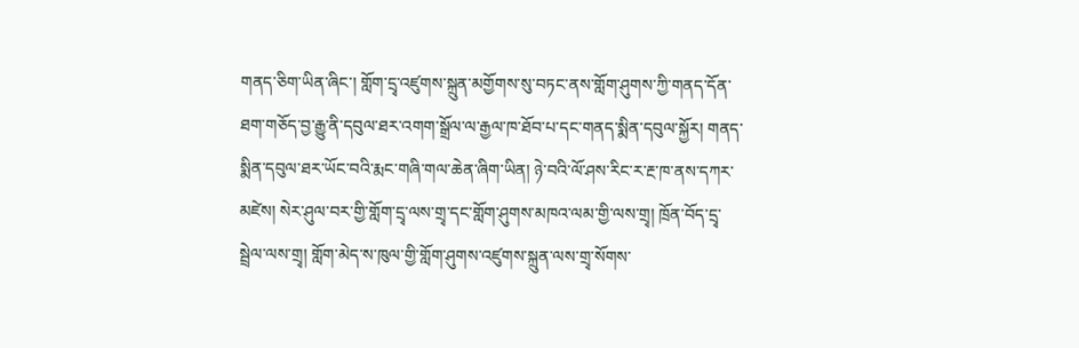གནད་ཅིག་ཡིན་ཞིང་། གློག་དྲྭ་འཛུགས་སྐྲུན་མགྱོགས་སུ་བཏང་ནས་གློག་ཤུགས་ཀྱི་གནད་དོན་ཐག་གཅོད་བྱ་རྒྱུ་ནི་དབུལ་ཐར་འགག་སྒྲོལ་ལ་རྒྱལ་ཁ་ཐོབ་པ་དང་གནད་སྨིན་དབུལ་སྐྱོར། གནད་སྨིན་དབུལ་ཐར་ཡོང་བའི་རྨང་གཞི་གལ་ཆེན་ཞིག་ཡིན། ཉེ་བའི་ལོ་ཤས་རིང་ར་རྔ་ཁ་ནས་དཀར་མཛེས། སེར་ཤུལ་བར་གྱི་གློག་དྲྭ་ལས་གྲྭ་དང་གློག་ཤུགས་མཁའ་ལམ་གྱི་ལས་གྲྭ། ཁྲོན་བོད་དྲྭ་སྦྲེལ་ལས་གྲྭ། གློག་མེད་ས་ཁུལ་གྱི་གློག་ཤུགས་འཛུགས་སྐྲུན་ལས་གྲྭ་སོགས་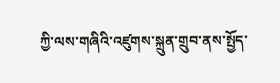ཀྱི་ལས་གཞིའི་འཛུགས་སྐྲུན་གྲུབ་ནས་སྤྱོད་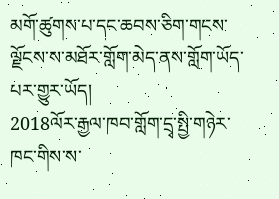མགོ་ཚུགས་པ་དང་ཆབས་ཅིག་གངས་ལྗོངས་ས་མཐོར་གློག་མེད་ནས་གློག་ཡོད་པར་གྱུར་ཡོད།
2018ལོར་རྒྱལ་ཁབ་གློག་དྲྭ་སྤྱི་གཉེར་ཁང་གིས་ས་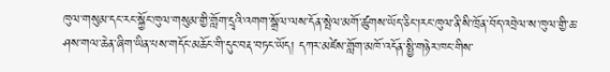ཁུལ་གསུམ་དང་རང་སྐྱོང་ཁུལ་གསུམ་གྱི་གློག་དྲྭའི་འགག་སྒྲོལ་ལས་དོན་སྤེལ་མགོ་ཚུགས་ཡོད་ཅིང་།རང་ཁུལ་ནི་སི་ཁྲོན་བོད་འབྲེལ་ས་ཁུལ་གྱི་ཆ་ཤས་གལ་ཆེན་ཞིག་ཡིན་པས་གདོང་མཆོང་གི་དུང་བརྡ་བཏང་ཡོད། དཀར་མཛེས་གློག་མཁོ་འདོན་སྤྱི་གཉེར་ཁང་གིས་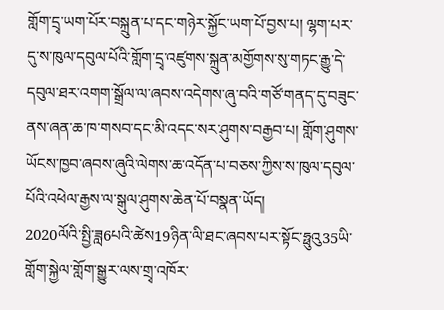གློག་དྲྭ་ཡག་པོར་བསྐྲུན་པ་དང་གཉེར་སྐྱོང་ཡག་པོ་བྱས་པ། ལྷག་པར་དུ་ས་ཁུལ་དབུལ་པོའི་གློག་དྲྭ་འཛུགས་སྐྲུན་མགྱོགས་སུ་གཏང་རྒྱུ་དེ་དབུལ་ཐར་འགག་སྒྲོལ་ལ་ཞབས་འདེགས་ཞུ་བའི་གཙོ་གནད་དུ་བཟུང་ནས་ཞན་ཆ་ཁ་གསབ་དང་མི་འདང་སར་ཤུགས་བརྒྱབ་པ། གློག་ཤུགས་ཡོངས་ཁྱབ་ཞབས་ཞུའི་ལེགས་ཆ་འདོན་པ་བཅས་ཀྱིས་ས་ཁུལ་དབུལ་པོའི་འཕེལ་རྒྱས་ལ་སྒུལ་ཤུགས་ཆེན་པོ་བསྣན་ཡོད།
2020ལོའི་སྤྱི་ཟླ6པའི་ཚེས19ཉིན་ལི་ཐང་ཞབས་པར་སྟོང་ཧྥུའུ35ཡི་གློག་སྐྱེལ་གློག་སྒྱུར་ལས་གྲྭ་འཁོར་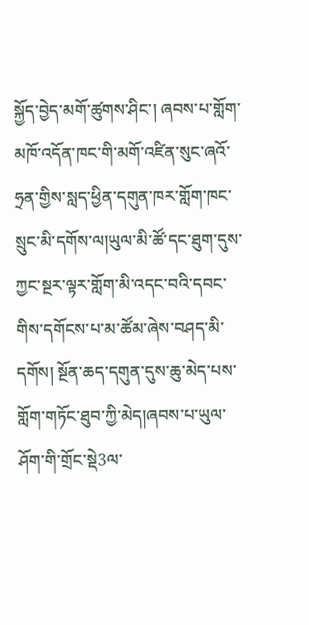སྐྱོད་བྱེད་མགོ་ཚུགས་ཤིང་། ཞབས་པ་གློག་མཁོ་འདོན་ཁང་གི་མགོ་འཛིན་སུང་ཞའོ་ཧྲན་གྱིས་སླད་ཕྱིན་དགུན་ཁར་གློག་ཁང་སྲུང་མི་དགོས་ལ།ཡུལ་མི་ཚོ་དང་ཐུག་དུས་ཀྱང་སྔར་ལྟར་གློག་མི་འདང་བའི་དབང་གིས་དགོངས་པ་མ་ཚོམ་ཞེས་བཤད་མི་དགོས། སྔོན་ཆད་དགུན་དུས་ཆུ་མེད་པས་གློག་གཏོང་ཐུབ་ཀྱི་མེད།ཞབས་པ་ཡུལ་ཤོག་གི་གྲོང་སྡེ3ལ་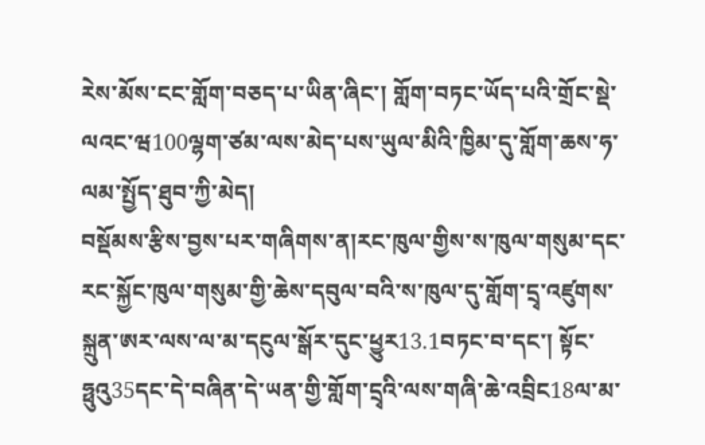རེས་མོས་ངང་གློག་བཅད་པ་ཡིན་ཞིང་། གློག་བཏང་ཡོད་པའི་གྲོང་སྡེ་ལའང་ཝ100ལྷག་ཙམ་ལས་མེད་པས་ཡུལ་མིའི་ཁྱིམ་དུ་གློག་ཆས་ཧ་ལམ་སྤྱོད་ཐུབ་ཀྱི་མེད།
བསྡོམས་རྩིས་བྱས་པར་གཞིགས་ན།རང་ཁུལ་གྱིས་ས་ཁུལ་གསུམ་དང་རང་སྐྱོང་ཁུལ་གསུམ་གྱི་ཆེས་དབུལ་བའི་ས་ཁུལ་དུ་གློག་དྲྭ་འཛུགས་སྐྲུན་ཨར་ལས་ལ་མ་དངུལ་སྒོར་དུང་ཕྱུར13.1བཏང་བ་དང་། སྟོང་ཧྥུའུ35དང་དེ་བཞིན་དེ་ཡན་གྱི་གློག་དྲྭའི་ལས་གཞི་ཆེ་འབྲིང18ལ་མ་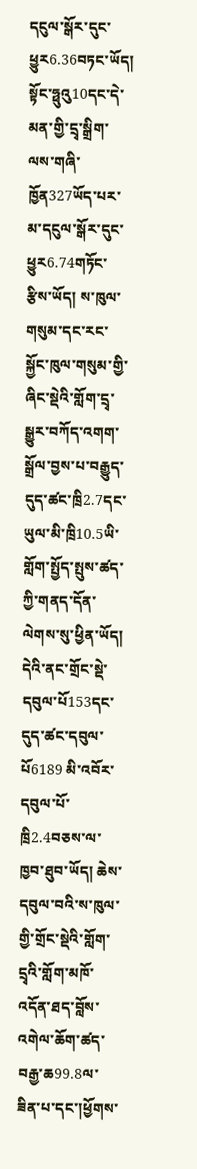དངུལ་སྒོར་དུང་ཕྱུར6.36བཏང་ཡོད། སྟོང་ཧྥུའུ10དང་དེ་མན་གྱི་དྲྭ་སྒྲིག་ལས་གཞི་ཁྱོན327ཡོད་པར་མ་དངུལ་སྒོར་དུང་ཕྱུར6.74གཏོང་རྩིས་ཡོད། ས་ཁུལ་གསུམ་དང་རང་སྐྱོང་ཁུལ་གསུམ་གྱི་ཞིང་སྡེའི་གློག་དྲྭ་སྒྱུར་བཀོད་འགག་སྒྲོལ་བྱས་པ་བརྒྱུད་དུད་ཚང་ཁྲི2.7དང་ཡུལ་མི་ཁྲི10.5ཡི་གློག་སྤྱོད་སྤུས་ཚད་ཀྱི་གནད་དོན་ལེགས་སུ་ཕྱིན་ཡོད། དེའི་ནང་གྲོང་སྡེ་དབུལ་པོ153དང་དུད་ཚང་དབུལ་པོ6189 མི་འབོར་དབུལ་པོ་ཁྲི2.4བཅས་ལ་ཁྱབ་ཐུབ་ཡོད། ཆེས་དབུལ་བའི་ས་ཁུལ་གྱི་གྲོང་སྡེའི་གློག་དྲྭའི་གློག་མཁོ་འདོན་ཐད་བློས་འགེལ་ཆོག་ཚད་བརྒྱ་ཆ99.8ལ་ཟིན་པ་དང་།ཕྱོགས་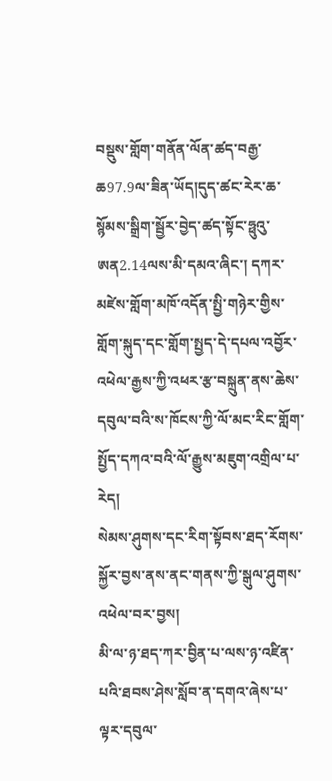བསྡུས་གློག་གནོན་ལོན་ཚད་བརྒྱ་ཆ97.9ལ་ཟིན་ཡོད།དུད་ཚང་རེར་ཆ་སྙོམས་སྒྲིག་སྦྱོར་བྱེད་ཚད་སྟོང་ཧྥུའུ་ཨན2.14ལས་མི་དམའ་ཞིང་། དཀར་མཛེས་གློག་མཁོ་འདོན་སྤྱི་གཉེར་གྱིས་གློག་སྐུད་དང་གློག་སྤྱད་དེ་དཔལ་འབྱོར་འཕེལ་རྒྱས་ཀྱི་འཕར་རྩ་བསྐྲུན་ནས་ཆེས་དབུལ་བའི་ས་ཁོངས་ཀྱི་ལོ་མང་རིང་གློག་སྤྱོད་དཀའ་བའི་ལོ་རྒྱུས་མཇུག་འགྲིལ་པ་རེད།
སེམས་ཤུགས་དང་རིག་སྟོབས་ཐད་རོགས་སྐྱོར་བྱས་ནས་ནང་གནས་ཀྱི་སྒུལ་ཤུགས་འཕེལ་བར་བྱས།
མི་ལ་ཉ་ཐད་ཀར་བྱིན་པ་ལས་ཉ་འཛིན་པའི་ཐབས་ཤེས་སློབ་ན་དགའ་ཞེས་པ་ལྟར་དབུལ་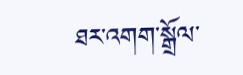ཐར་འགག་སྒྲོལ་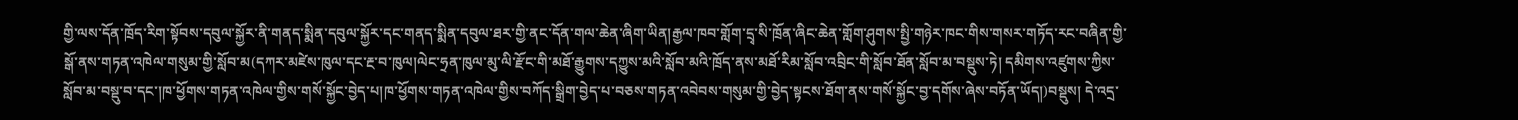གྱི་ལས་དོན་ཁྲོད་རིག་སྟོབས་དབུལ་སྐྱོར་ནི་གནད་སྨིན་དབུལ་སྐྱོར་དང་གནད་སྨིན་དབུལ་ཐར་གྱི་ནང་དོན་གལ་ཆེན་ཞིག་ཡིན།རྒྱལ་ཁབ་གློག་དྲྭ་སི་ཁྲོན་ཞིང་ཆེན་གློག་ཤུགས་སྤྱི་གཉེར་ཁང་གིས་གསར་གཏོད་རང་བཞིན་གྱི་སྒོ་ནས་གཏན་འཁེལ་གསུམ་གྱི་སློབ་མ(དཀར་མཛེས་ཁུལ་དང་རྔ་བ་ཁུལ།ལེང་ཧྲན་ཁུལ་མུ་ལི་རྫོང་གི་མཐོ་རྒྱུགས་དཀྱུས་མའི་སློབ་མའི་ཁྲོད་ནས་མཐོ་རིམ་སློབ་འབྲིང་གི་སློབ་ཐོན་སློབ་མ་བསྡུས་ཏེ། དམིགས་འཛུགས་ཀྱིས་སློབ་མ་བསྡུ་བ་དང་།ཁ་ཕྱོགས་གཏན་འཁེལ་གྱིས་གསོ་སྐྱོང་བྱེད་པ།ཁ་ཕྱོགས་གཏན་འཁེལ་གྱིས་བཀོད་སྒྲིག་བྱེད་པ་བཅས་གཏན་འབེབས་གསུམ་གྱི་བྱེད་སྟངས་ཐོག་ནས་གསོ་སྐྱོང་བྱ་དགོས་ཞེས་བཏོན་ཡོད།)བསྡུས། དེ་འདྲ་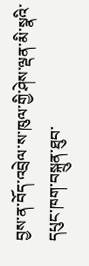བྱས་ན་བོད་འབྲེལ་ས་ཁུལ་གྱི་ཤེས་ལྡན་མི་སྣའི་དཔུང་ཁག་བསྐྲུན་ཐུབ་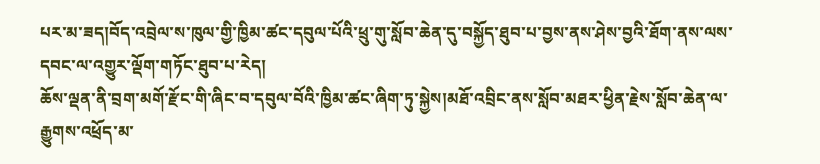པར་མ་ཟད།བོད་འབྲེལ་ས་ཁུལ་གྱི་ཁྱིམ་ཚང་དབུལ་པོའི་ཕྲུ་གུ་སློབ་ཆེན་དུ་བསྐྱོད་ཐུབ་པ་བྱས་ནས་ཤེས་བྱའི་ཐོག་ནས་ལས་དབང་ལ་འགྱུར་ལྡོག་གཏོང་ཐུབ་པ་རེད།
ཆོས་ལྡན་ནི་བྲག་མགོ་རྫོང་གི་ཞིང་བ་དབུལ་བོའི་ཁྱིམ་ཚང་ཞིག་ཏུ་སྐྱེས།མཐོ་འབྲིང་ནས་སློབ་མཐར་ཕྱིན་རྗེས་སློབ་ཆེན་ལ་རྒྱུགས་འཕྲོད་མ་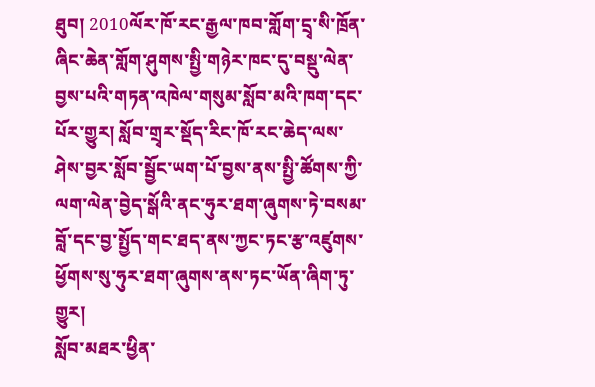ཐུབ། 2010ལོར་ཁོ་རང་རྒྱལ་ཁབ་གློག་དྲྭ་སི་ཁྲོན་ཞིང་ཆེན་གློག་ཤུགས་སྤྱི་གཉེར་ཁང་དུ་བསྡུ་ལེན་བྱས་པའི་གཏན་འཁེལ་གསུམ་སློབ་མའི་ཁག་དང་པོར་གྱུར། སློབ་གྲྭར་སྡོད་རིང་ཁོ་རང་ཆེད་ལས་ཤེས་བྱར་སློབ་སྦྱོང་ཡག་པོ་བྱས་ནས་སྤྱི་ཚོགས་ཀྱི་ལག་ལེན་བྱེད་སྒོའི་ནང་ཧུར་ཐག་ཞུགས་ཏེ་བསམ་བློ་དང་བྱ་སྤྱོད་གང་ཐད་ནས་ཀྱང་ཏང་རྩ་འཛུགས་ཕྱོགས་སུ་ཧུར་ཐག་ཞུགས་ནས་ཏང་ཡོན་ཞིག་ཏུ་གྱུར།
སློབ་མཐར་ཕྱིན་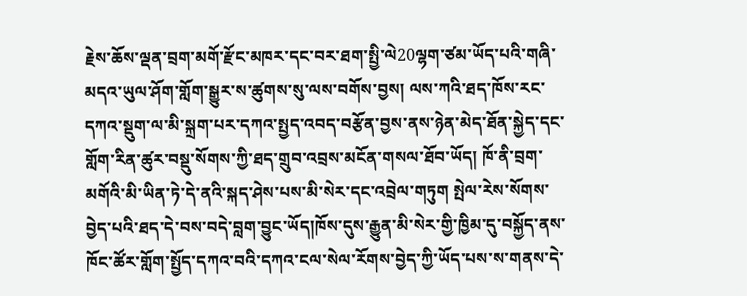རྗེས་ཆོས་ལྡན་བྲག་མགོ་རྫོང་མཁར་དང་བར་ཐག་སྤྱི་ལེ20ལྷག་ཙམ་ཡོད་པའི་གཞི་མདའ་ཡུལ་ཤོག་གློག་སྒྱུར་ས་ཚུགས་སུ་ལས་བགོས་བྱས། ལས་ཀའི་ཐད་ཁོས་རང་དཀའ་སྡུག་ལ་མི་སྐྲག་པར་དཀའ་སྤྱད་འབད་བརྩོན་བྱས་ནས་ཉེན་མེད་ཐོན་སྐྱེད་དང་གློག་རིན་ཚུར་བསྡུ་སོགས་ཀྱི་ཐད་གྲུབ་འབྲས་མངོན་གསལ་ཐོབ་ཡོད། ཁོ་ནི་བྲག་མགོའི་མི་ཡིན་ཏེ་དེ་ནའི་སྐད་ཤེས་པས་མི་སེར་དང་འབྲེལ་གཏུག སྤེལ་རེས་སོགས་བྱེད་པའི་ཐད་དེ་བས་བདེ་བླག་བྱུང་ཡོད།ཁོས་དུས་རྒྱུན་མི་སེར་གྱི་ཁྱིམ་དུ་བསྐྱོད་ནས་ཁོང་ཚོར་གློག་སྤྱོད་དཀའ་བའི་དཀའ་ངལ་སེལ་རོགས་བྱེད་ཀྱི་ཡོད་པས་ས་གནས་དེ་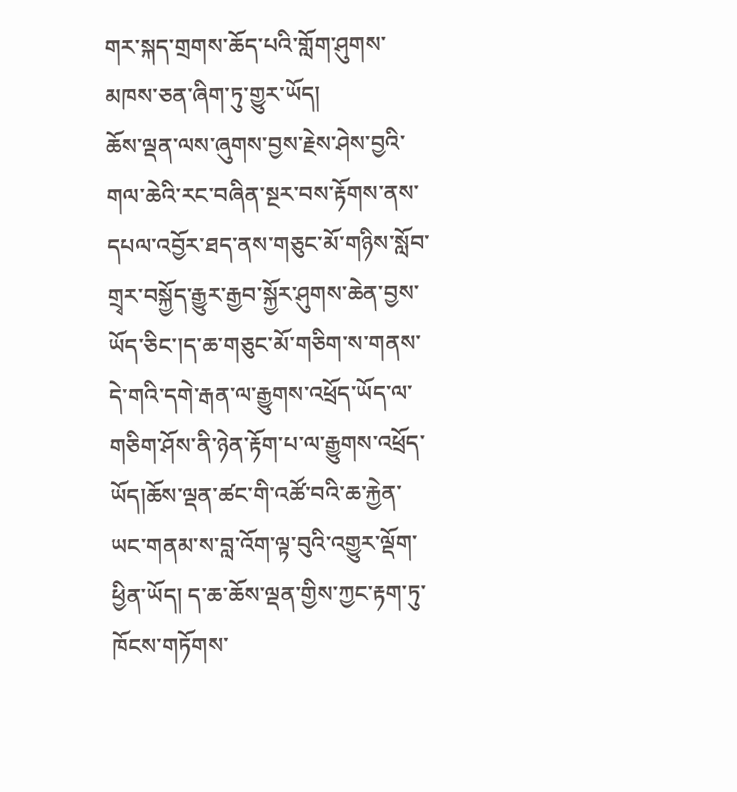གར་སྐད་གྲགས་ཆོད་པའི་གློག་ཤུགས་མཁས་ཅན་ཞིག་ཏུ་གྱུར་ཡོད།
ཆོས་ལྡན་ལས་ཞུགས་བྱས་རྗེས་ཤེས་བྱའི་གལ་ཆེའི་རང་བཞིན་སྔར་བས་རྟོགས་ནས་དཔལ་འབྱོར་ཐད་ནས་གཅུང་མོ་གཉིས་སློབ་གྲྭར་བསྐྱོད་རྒྱུར་རྒྱབ་སྐྱོར་ཤུགས་ཆེན་བྱས་ཡོད་ཅིང་།ད་ཆ་གཅུང་མོ་གཅིག་ས་གནས་དེ་གའི་དགེ་རྒན་ལ་རྒྱུགས་འཕྲོད་ཡོད་ལ་གཅིག་ཤོས་ནི་ཉེན་རྟོག་པ་ལ་རྒྱུགས་འཕྲོད་ཡོད།ཆོས་ལྡན་ཚང་གི་འཚོ་བའི་ཆ་རྐྱེན་ཡང་གནམ་ས་བླ་འོག་ལྟ་བུའི་འགྱུར་ལྡོག་ཕྱིན་ཡོད། ད་ཆ་ཆོས་ལྡན་གྱིས་ཀྱང་རྟག་ཏུ་ཁོངས་གཏོགས་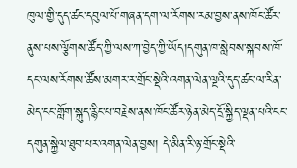ཁུལ་གྱི་དུད་ཚང་དབུལ་པོ་གཞན་དག་ལ་རོགས་རམ་བྱས་ནས་ཁོང་ཚོར་ནུས་པས་ལྕོགས་ཚོད་ཀྱི་ལས་ཀ་བྱེད་ཀྱི་ཡོད།དགུན་ཁ་སླེབས་སྐབས་ཁོ་དང་ལས་རོགས་ཚོས་མགར་ར་གྲོང་སྡེའི་འགན་ལེན་ལྔའི་དུད་ཚང་ལ་རིན་མེད་ངང་གློག་སྐུད་རྙིང་པ་བརྗེས་ནས་ཁོང་ཚོར་ཉེན་མེད་དྲོ་སྐྱིད་ལྡན་པའི་ངང་དགུན་སྐྱེལ་ཐུབ་པར་འགན་ལེན་བྱས། དེ་མིན་རི་ཉ་གྲོང་སྡེའི་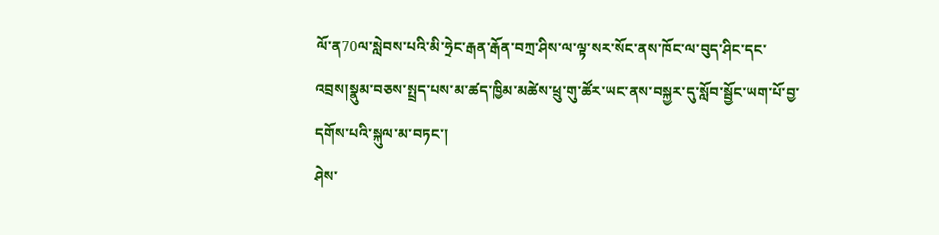ལོ་ན70ལ་སླེབས་པའི་མི་ཧྲེང་རྒན་རྒོན་བཀྲ་ཤིས་ལ་ལྟ་སར་སོང་ནས་ཁོང་ལ་བུད་ཤིང་དང་འབྲས།སྣུམ་བཅས་སྤྲད་པས་མ་ཚད་ཁྱིམ་མཚེས་ཕྲུ་གུ་ཚོར་ཡང་ནས་བསྐྱར་དུ་སློབ་སྦྱོང་ཡག་པོ་བྱ་དགོས་པའི་སྐུལ་མ་བཏང་།
ཤེས་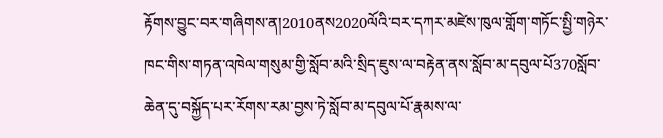རྟོགས་བྱུང་བར་གཞིགས་ན།2010ནས2020ལོའི་བར་དཀར་མཛེས་ཁུལ་གློག་གཏོང་སྤྱི་གཉེར་ཁང་གིས་གཏན་འཁེལ་གསུམ་གྱི་སློབ་མའི་སྲིད་ཇུས་ལ་བརྟེན་ནས་སློབ་མ་དབུལ་པོ370སློབ་ཆེན་དུ་བསྐྱོད་པར་རོགས་རམ་བྱས་ཏེ་སློབ་མ་དབུལ་པོ་རྣམས་ལ་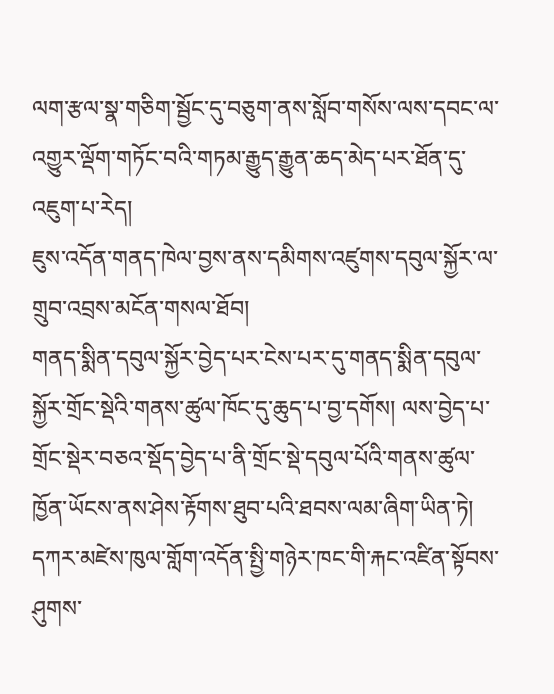ལག་རྩལ་སྣ་གཅིག་སྦྱོང་དུ་བཅུག་ནས་སློབ་གསོས་ལས་དབང་ལ་འགྱུར་ལྡོག་གཏོང་བའི་གཏམ་རྒྱུད་རྒྱུན་ཆད་མེད་པར་ཐོན་དུ་འཇུག་པ་རེད།
ཇུས་འདོན་གནད་ཁེལ་བྱས་ནས་དམིགས་འཛུགས་དབུལ་སྐྱོར་ལ་གྲུབ་འབྲས་མངོན་གསལ་ཐོབ།
གནད་སྨིན་དབུལ་སྐྱོར་བྱེད་པར་ངེས་པར་དུ་གནད་སྨིན་དབུལ་སྐྱོར་གྲོང་སྡེའི་གནས་ཚུལ་ཁོང་དུ་ཆུད་པ་བྱ་དགོས། ལས་བྱེད་པ་གྲོང་སྡེར་བཅའ་སྡོད་བྱེད་པ་ནི་གྲོང་སྡེ་དབུལ་པོའི་གནས་ཚུལ་ཁྱོན་ཡོངས་ནས་ཤེས་རྟོགས་ཐུབ་པའི་ཐབས་ལམ་ཞིག་ཡིན་ཏེ། དཀར་མཛེས་ཁུལ་གློག་འདོན་སྤྱི་གཉེར་ཁང་གི་རྐང་འཛིན་སྟོབས་ཤུགས་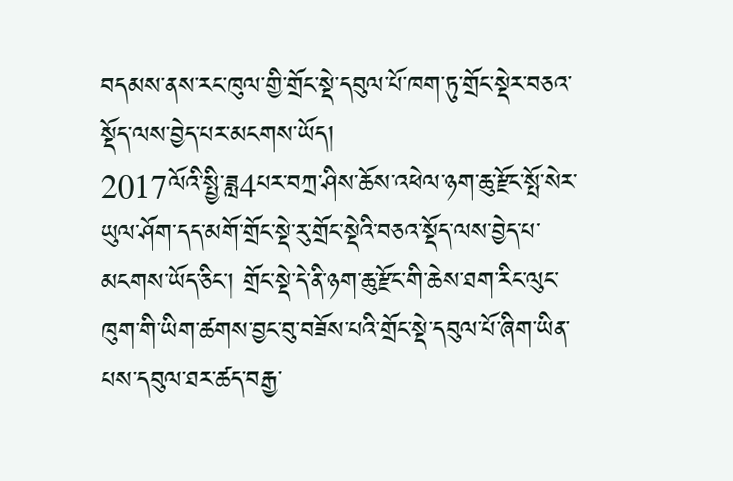བདམས་ནས་རང་ཁུལ་གྱི་གྲོང་སྡེ་དབུལ་པོ་ཁག་ཏུ་གྲོང་སྡེར་བཅའ་སྡོད་ལས་བྱེད་པར་མངགས་ཡོད།
2017ལོའི་སྤྱི་ཟླ4པར་བཀྲ་ཤིས་ཆོས་འཕེལ་ཉག་ཆུ་རྫོང་སྤོ་སེར་ཡུལ་ཤོག་དད་མགོ་གྲོང་སྡེ་རུ་གྲོང་སྡེའི་བཅའ་སྡོད་ལས་བྱེད་པ་མངགས་ཡོད་ཅིང་། གྲོང་སྡེ་དེ་ནི་ཉག་ཆུ་རྫོང་གི་ཆེས་ཐག་རིང་ལུང་ཁུག་གི་ཡིག་ཚགས་བྱང་བུ་བཟོས་པའི་གྲོང་སྡེ་དབུལ་པོ་ཞིག་ཡིན་པས་དབུལ་ཐར་ཚད་བརྒྱ་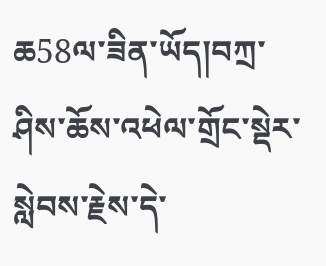ཆ58ལ་ཟིན་ཡོད།བཀྲ་ཤིས་ཆོས་འཕེལ་གྲོང་སྡེར་སླེབས་རྗེས་དེ་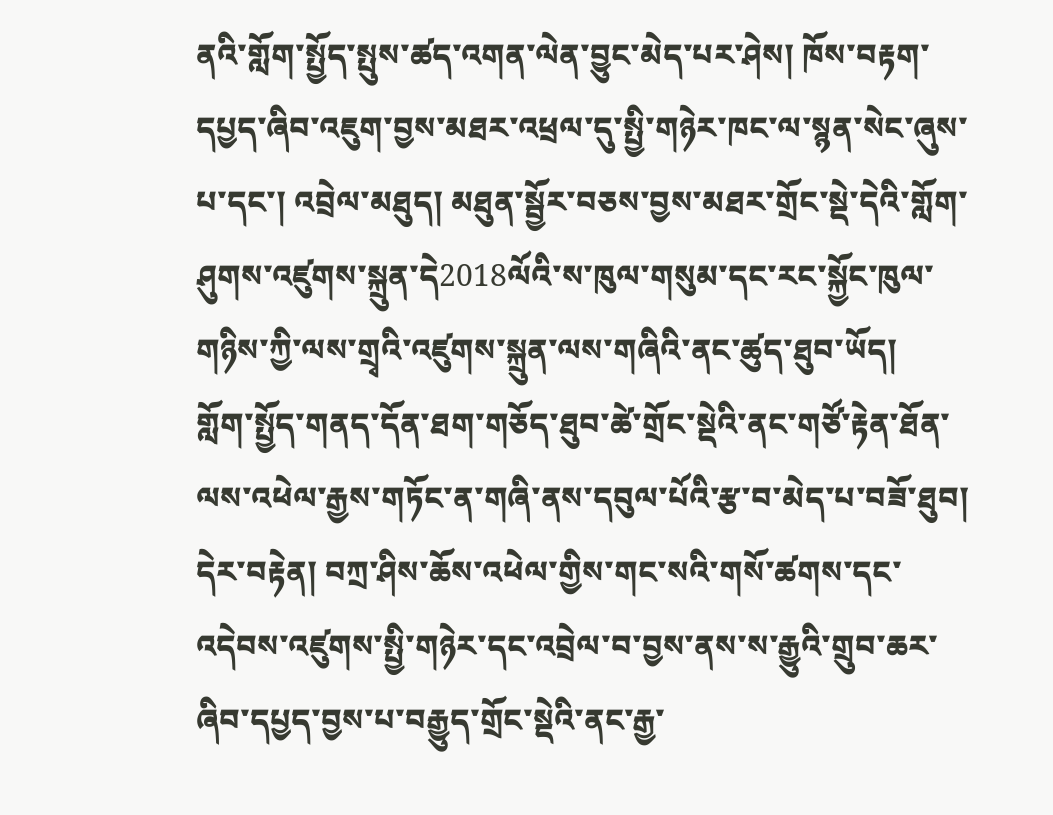ནའི་གློག་སྤྱོད་སྤུས་ཚད་འགན་ལེན་བྱུང་མེད་པར་ཤེས། ཁོས་བརྟག་དཔྱད་ཞིབ་འཇུག་བྱས་མཐར་འཕྲལ་དུ་སྤྱི་གཉེར་ཁང་ལ་སྙན་སེང་ཞུས་པ་དང་། འབྲེལ་མཐུད། མཐུན་སྦྱོར་བཅས་བྱས་མཐར་གྲོང་སྡེ་དེའི་གློག་ཤུགས་འཛུགས་སྐྲུན་དེ2018ལོའི་ས་ཁུལ་གསུམ་དང་རང་སྐྱོང་ཁུལ་གཉིས་ཀྱི་ལས་གྲྭའི་འཛུགས་སྐྲུན་ལས་གཞིའི་ནང་ཚུད་ཐུབ་ཡོད།
གློག་སྤྱོད་གནད་དོན་ཐག་གཅོད་ཐུབ་ཚེ་གྲོང་སྡེའི་ནང་གཙོ་རྟེན་ཐོན་ལས་འཕེལ་རྒྱས་གཏོང་ན་གཞི་ནས་དབུལ་པོའི་རྩ་བ་མེད་པ་བཟོ་ཐུབ། དེར་བརྟེན། བཀྲ་ཤིས་ཆོས་འཕེལ་གྱིས་གང་སའི་གསོ་ཚགས་དང་འདེབས་འཛུགས་སྤྱི་གཉེར་དང་འབྲེལ་བ་བྱས་ནས་ས་རྒྱུའི་གྲུབ་ཆར་ཞིབ་དཔྱད་བྱས་པ་བརྒྱུད་གྲོང་སྡེའི་ནང་རྒྱ་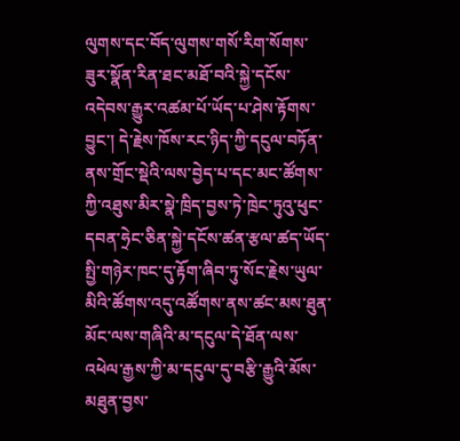ལུགས་དང་བོད་ལུགས་གསོ་རིག་སོགས་ཟུར་སྣོན་རིན་ཐང་མཐོ་བའི་སྐྱེ་དངོས་འདེབས་རྒྱུར་འཚམ་པོ་ཡོད་པ་ཤེས་རྟོགས་བྱུང་། དེ་རྗེས་ཁོས་རང་ཉིད་ཀྱི་དངུལ་བཏོན་ནས་གྲོང་སྡེའི་ལས་བྱེད་པ་དང་མང་ཚོགས་ཀྱི་འཐུས་མིར་སྣེ་ཁྲིད་བྱས་ཏེ་ཁྲེང་ཏུའུ་ཕུང་དབན་ཧྲེང་ཅིན་སྐྱེ་དངོས་ཚན་རྩལ་ཚད་ཡོད་སྤྱི་གཉེར་ཁང་དུ་རྟོག་ཞིབ་ཏུ་སོང་རྗེས་ཡུལ་མིའི་ཚོགས་འདུ་འཚོགས་ནས་ཚང་མས་ཐུན་མོང་ལས་གཞིའི་མ་དངུལ་དེ་ཐོན་ལས་འཕེལ་རྒྱས་ཀྱི་མ་དངུལ་དུ་བརྩི་རྒྱུའི་མོས་མཐུན་བྱས་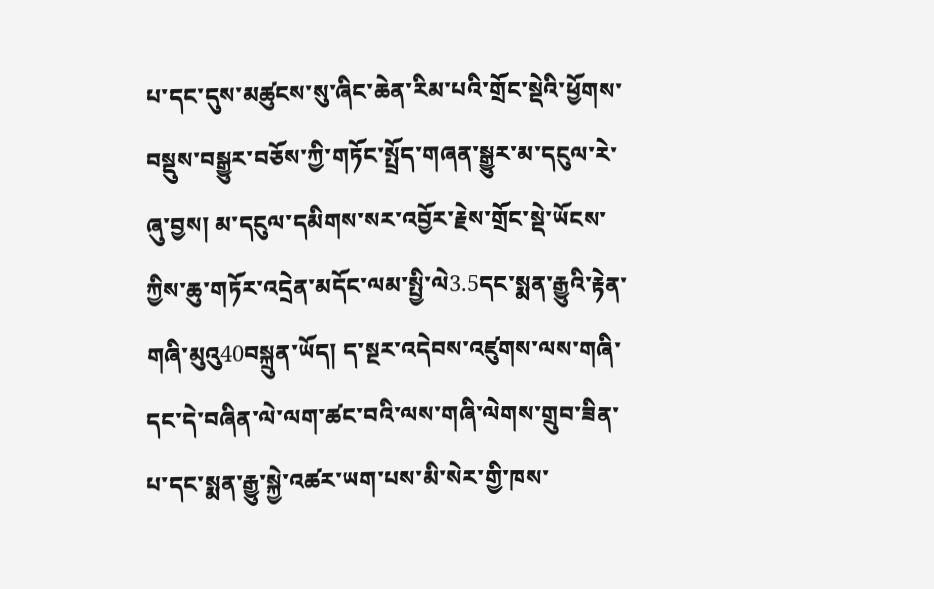པ་དང་དུས་མཚུངས་སུ་ཞིང་ཆེན་རིམ་པའི་གྲོང་སྡེའི་ཕྱོགས་བསྡུས་བསྒྱུར་བཅོས་ཀྱི་གཏོང་སྤྲོད་གཞན་སྒྱུར་མ་དངུལ་རེ་ཞུ་བྱས། མ་དངུལ་དམིགས་སར་འབྱོར་རྗེས་གྲོང་སྡེ་ཡོངས་ཀྱིས་ཆུ་གཏོར་འདྲེན་མདོང་ལམ་སྤྱི་ལེ3.5དང་སྨན་རྒྱུའི་རྟེན་གཞི་མུའུ40བསྐྲུན་ཡོད། ད་སྔར་འདེབས་འཛུགས་ལས་གཞི་དང་དེ་བཞིན་ལེ་ལག་ཚང་བའི་ལས་གཞི་ལེགས་གྲུབ་ཟིན་པ་དང་སྨན་རྒྱུ་སྐྱེ་འཚར་ཡག་པས་མི་སེར་གྱི་ཁས་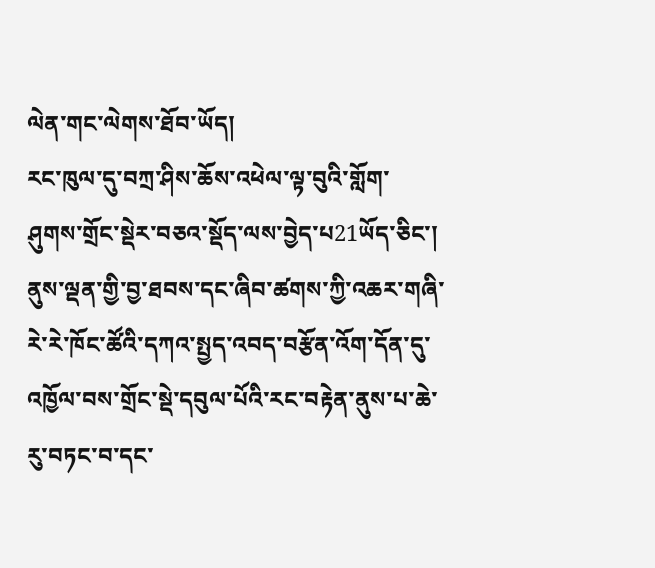ལེན་གང་ལེགས་ཐོབ་ཡོད།
རང་ཁུལ་དུ་བཀྲ་ཤིས་ཆོས་འཕེལ་ལྟ་བུའི་གློག་ཤུགས་གྲོང་སྡེར་བཅའ་སྡོད་ལས་བྱེད་པ21ཡོད་ཅིང་། ནུས་ལྡན་གྱི་བྱ་ཐབས་དང་ཞིབ་ཚགས་ཀྱི་འཆར་གཞི་རེ་རེ་ཁོང་ཚོའི་དཀའ་སྤྱད་འབད་བརྩོན་འོག་དོན་དུ་འཁྱོལ་བས་གྲོང་སྡེ་དབུལ་པོའི་རང་བརྟེན་ནུས་པ་ཆེ་རུ་བཏང་བ་དང་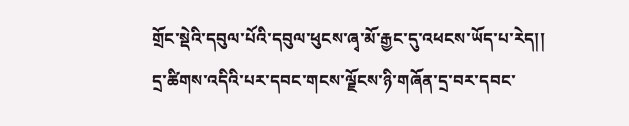གྲོང་སྡེའི་དབུལ་པོའི་དབུལ་ཕུངས་ཞྭ་མོ་རྒྱང་དུ་འཕངས་ཡོད་པ་རེད།།
དྲ་ཚིགས་འདིའི་པར་དབང་གངས་ལྗོངས་ཉི་གཞོན་དྲ་བར་དབང་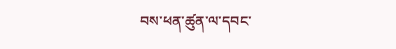བས་ཕན་ཚུན་ལ་དབང་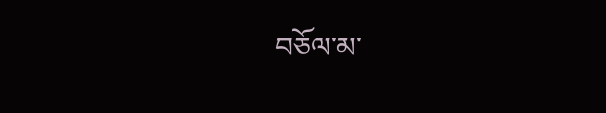བཅོལ་མ་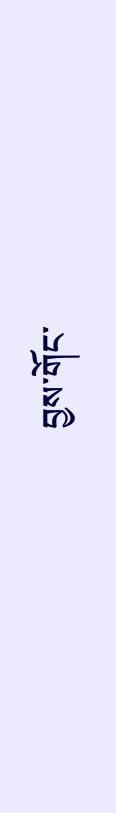བྱས་གོང་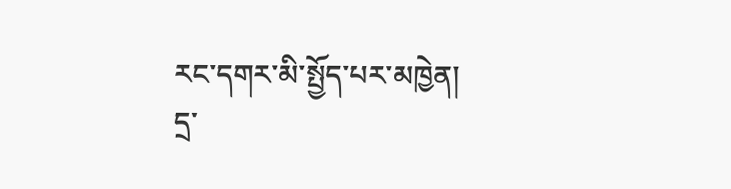རང་དགར་མི་སྤྱོད་པར་མཁྱེན།
དྲ་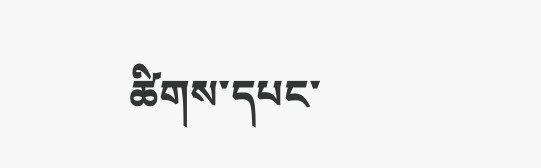ཚིགས་དཔང་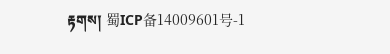རྟགས། 蜀ICP备14009601号-1